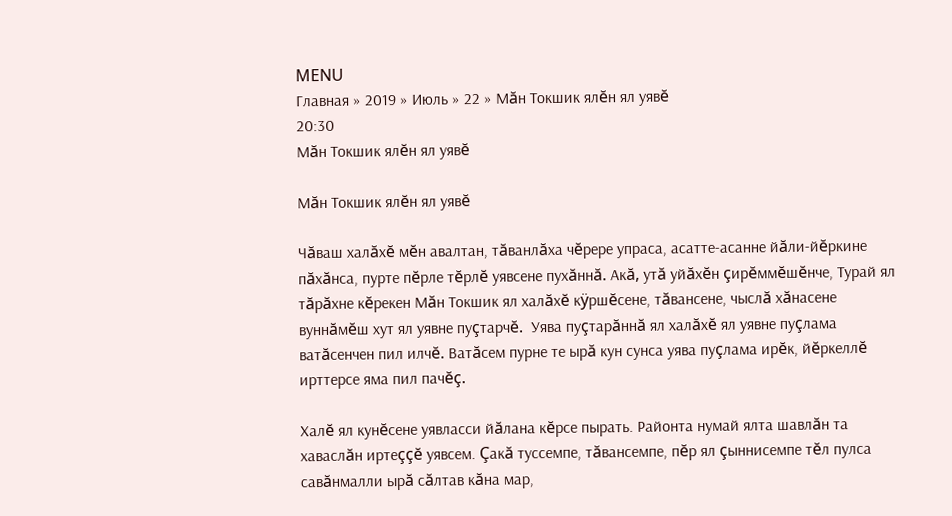MENU
Главная » 2019 » Июль » 22 » Мăн Токшик ялĕн ял уявĕ
20:30
Мăн Токшик ялĕн ял уявĕ

Мăн Токшик ялĕн ял уявĕ

Чăваш халăхĕ мĕн авалтан, тăванлăха чĕрере упраса, асатте-асанне йăли-йĕркине пăхăнса, пурте пĕрле тĕрлĕ уявсене пухăннă. Акă, утă уйăхĕн çирĕммĕшĕнче, Турай ял тăрăхне кĕрекен Мăн Токшик ял халăхĕ кÿршĕсене, тăвансене, чыслă хăнасене  вуннăмĕш хут ял уявне пуçтарчĕ.  Уява пуçтарăннă ял халăхĕ ял уявне пуçлама ватăсенчен пил илчĕ. Ватăсем пурне те ырă кун сунса уява пуçлама ирĕк, йĕркеллĕ ирттерсе яма пил пачĕç.

Халĕ ял кунĕсене уявласси йăлана кĕрсе пырать. Районта нумай ялта шавлăн та хаваслăн иртеççĕ уявсем. Çакă туссемпе, тăвансемпе, пĕр ял çыннисемпе тĕл пулса савăнмалли ырă сăлтав кăна мар,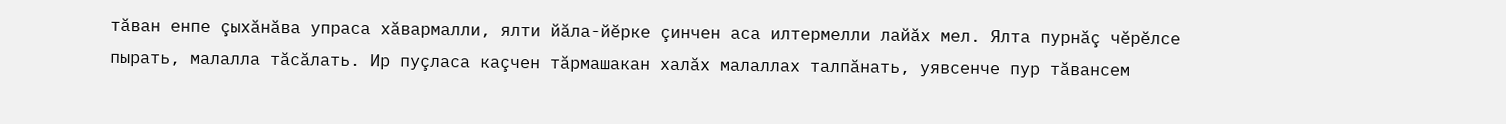тăван енпе çыхăнăва упраса хăвармалли, ялти йăла-йĕрке çинчен аса илтермелли лайăх мел. Ялта пурнăç чĕрĕлсе пырать, малалла тăсăлать. Ир пуçласа каçчен тăрмашакан халăх малаллах талпăнать, уявсенче пур тăвансем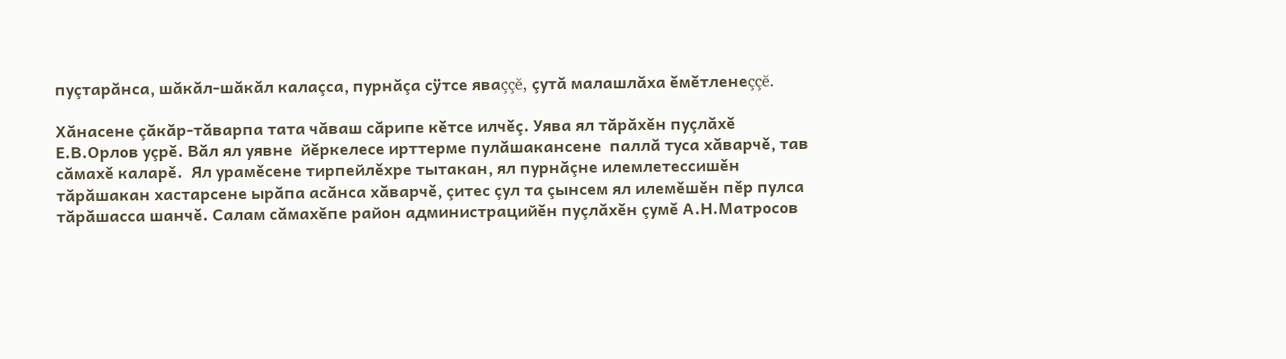пуçтарăнса, шăкăл-шăкăл калаçса, пурнăçа сÿтсе яваççĕ, çутă малашлăха ĕмĕтленеççĕ.

Хăнасене çăкăр-тăварпа тата чăваш сăрипе кĕтсе илчĕç. Уява ял тăрăхĕн пуçлăхĕ Е.В.Орлов уçрĕ. Вăл ял уявне  йĕркелесе ирттерме пулăшакансене  паллă туса хăварчě, тав сăмахě каларě.  Ял урамěсене тирпейлěхре тытакан, ял пурнăçне илемлетессишěн тăрăшакан хастарсене ырăпа асăнса хăварчě, çитес çул та çынсем ял илемěшěн пěр пулса тăрăшасса шанчě. Салам сăмахĕпе район администрацийĕн пуçлăхĕн çумĕ А.Н.Матросов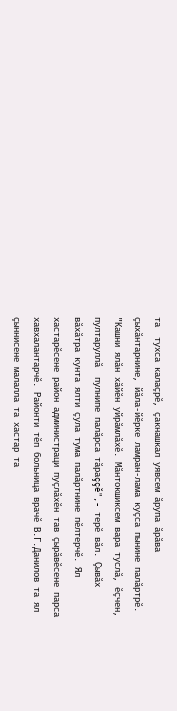та  тухса калаçрĕ, çакнашкал уявсем ăрупа ăрăва çыхăнтарнине, йăла-йĕрке ламран-лама куçса пынине палăртрĕ. "Кашни ялăн хăйĕн уйрăмлăхĕ. Мăнтокшиксем вара туслă, ĕçчен, пултаруллă  пулнипе палăрса тăраççĕ",- терĕ вăл. Çывăх вăхăтра кунта ялти çула тума палăртнине пĕлтерчĕ. Ял хастарĕсене район администраци пуçлăхĕн тав çырăвĕсене парса  хавхалантарчĕ. Районти тĕп больница врачĕ В.Г.Данилов та ял çыннисене малалла та хастар та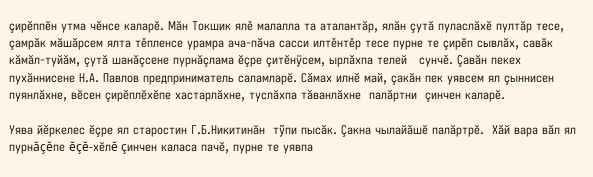çирĕппĕн утма чĕнсе каларĕ. Мăн Токшик ялě малалла та аталантăр, ялăн çутă пуласлăхĕ пултăр тесе,  çамрăк мăшăрсем ялта тěпленсе урамра ача-пăча сасси илтěнтěр тесе пурне те çирĕп сывлăх, савăк кăмăл-туйăм, çутă шанăçсене пурнăçлама ĕçре çитĕнÿсем, ырлăхпа телей   сунчě. Çавăн пекех пухăннисене Н.А. Павлов предприниматель саламларĕ. Сăмах илнĕ май, çакăн пек уявсем ял çыннисен пуянлăхне, вĕсен çирĕплĕхĕпе хастарлăхне, туслăхпа тăванлăхне  палăртни  çинчен каларĕ.

Уява йĕркелес ĕçре ял старостин Г.Б.Никитинăн  тỹпи пысăк. Çакна чылайăшĕ палăртрĕ.  Хăй вара вăл ял пурнăçĕпе ĕçĕ-хĕлĕ çинчен каласа пачĕ, пурне те уявпа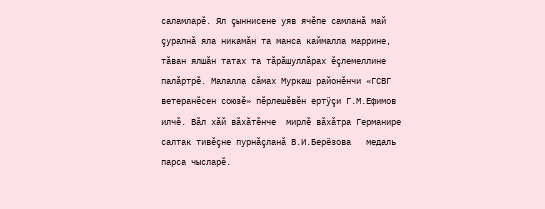саламларĕ. Ял çыннисене уяв ячĕпе самланă май çуралнă яла никамăн та манса каймалла маррине, тăван ялшăн татах та тăрăшуллăрах ĕçлемеллине палăртрĕ. Малалла сăмах Муркаш районĕнчи «ГСВГ ветеранĕсен союзĕ» пĕрлешĕвĕн ертÿçи Г.М.Ефимов илчĕ. Вăл хăй вăхăтĕнче  мирлĕ вăхăтра Германире салтак тивĕçне пурнăçланă В.И.Берёзова   медаль  парса чысларĕ.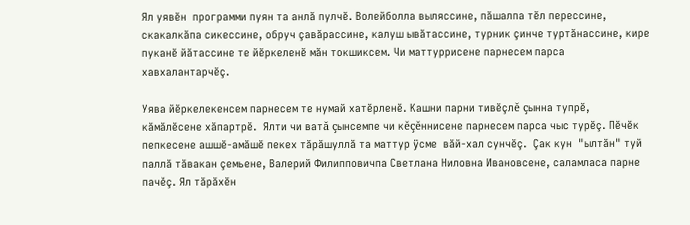Ял уявĕн  программи пуян та анлă пулчĕ. Волейболла выляссине, пăшалпа тĕл перессине, скакалкăпа сикессине, обруч çавăрассине, калуш ывăтассине, турник çинче туртăнассине, кире пуканĕ йăтассине те йĕркеленĕ мăн токшиксем. Чи маттуррисене парнесем парса хавхалантарчĕç.

Уява йĕркелекенсем парнесем те нумай хатĕрленĕ. Кашни парни тивĕçлĕ çынна тупрĕ, кăмăлĕсене хăпартрĕ.  Ялти чи ватă çынсемпе чи кĕçĕннисене парнесем парса чыс турĕç. Пĕчĕк пепкесене ашшĕ-амăшĕ пекех тăрăшуллă та маттур ÿсме  вăй-хал сунчĕç.  Çак кун  "ылтăн" туй паллă тăвакан çемьене, Валерий Филипповичпа Светлана Ниловна Ивановсене, саламласа парне пачěç. Ял тăрăхĕн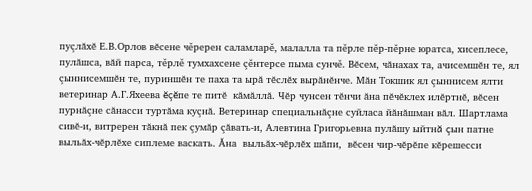пуçлăхĕ Е.В.Орлов вĕсене чěререн саламларě, малалла та пěрле пěр-пěрне юратса, хисеплесе, пулăшса, вăй парса, тěрлě тумхахсене çěнтерсе пыма сунчě. Вĕсем, чăнахах та, ачисемшĕн те, ял çыннисемшĕн те, пуриншĕн те паха та ырă тĕслĕх вырăнĕнче. Мăн Токшик ял çыннисем ялти ветеринар А.Г.Яхеева ĕçĕпе те питĕ  кăмăллă. Чĕр чунсен тĕнчи ăна пĕчĕклех илĕртнĕ, вĕсен пурнăçне сăнасси туртăма куçнă. Ветеринар специальнăçне суйласа йăнăшман вăл. Шартлама сивĕ-и, витререн тăкнă пек çумăр çăвать-и, Алевтина Григорьевна пулăшу ыйтнă çын патне  выльăх-чĕрлĕхе сиплеме васкать. Ăна  выльăх-чĕрлĕх шăпи,  вĕсен чир-чĕрĕпе кĕрешесси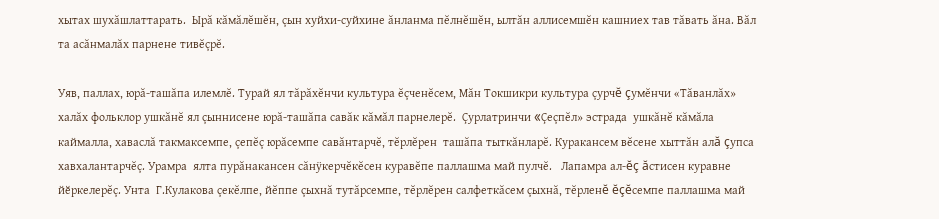хытах шухăшлаттарать.  Ырă кăмăлĕшĕн, çын хуйхи-суйхине ăнланма пĕлнĕшĕн, ылтăн аллисемшĕн кашниех тав тăвать ăна. Вăл та асăнмалăх парнене тивĕçрĕ.

Уяв, паллах, юрă-ташăпа илемлĕ. Турай ял тăрăхĕнчи культура ĕçченĕсем, Мăн Токшикри культура çурчĕ çумĕнчи «Тăванлăх» халăх фольклор ушкăнĕ ял çыннисене юрă-ташăпа савăк кăмăл парнелерĕ.  Çурлатринчи «Çеçпĕл» эстрада  ушкăнĕ кăмăла каймалла, хаваслă такмаксемпе, çепĕç юрăсемпе савăнтарчĕ, тĕрлĕрен  ташăпа тыткăнларĕ. Куракансем вĕсене хыттăн алă çупса хавхалантарчĕç. Урамра  ялта пурăнакансен сăнÿкерчĕкĕсен куравĕпе паллашма май пулчĕ.   Лапамра ал-ĕç ăстисен куравне йӗркелерĕç. Унта  Г.Кулакова çекĕлпе, йĕппе çыхнă тутăрсемпе, тĕрлĕрен салфеткăсем çыхнă, тĕрленĕ ĕçĕсемпе паллашма май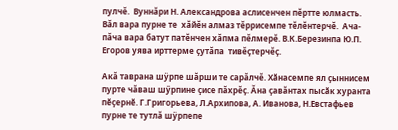пулчĕ.  Вуннăри Н. Александрова аслисенчен пĕртте юлмасть. Вăл вара пурне те  хăйĕн алмаз тĕррисемпе тĕлĕнтерчĕ.  Ача-пăча вара батут патĕнчен хăпма пĕлмерĕ. В.К.Березинпа Ю.П. Егоров уява ирттерме çутăпа  тивĕçтерчĕç.

Акă таврана шÿрпе шăрши те сарăлчĕ. Хӑнасемпе ял çыннисем пурте чăваш шӳрпине ҫисе пăхрĕç. Ăна ҫавăнтах пысӑк хуранта пӗҫернӗ. Г.Григорьева, Л.Архипова, А. Иванова, Н.Евстафьев пурне те тутлă шÿрпепе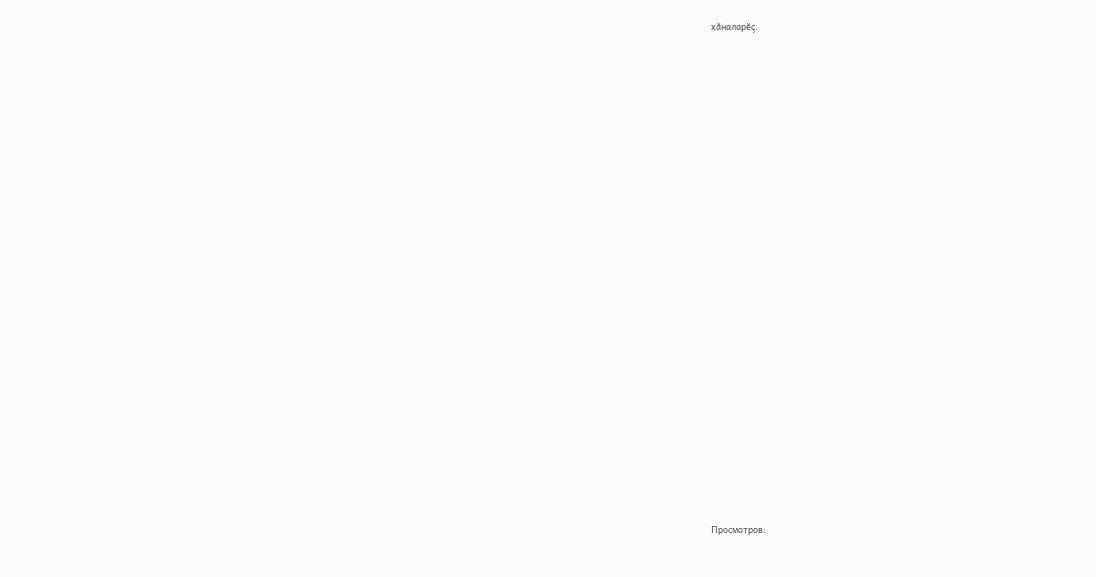хăналарĕç.

































Просмотров: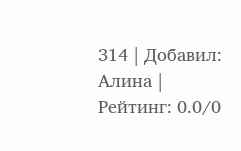314 | Добавил: Алина | Рейтинг: 0.0/0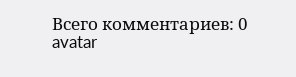Всего комментариев: 0
avatar